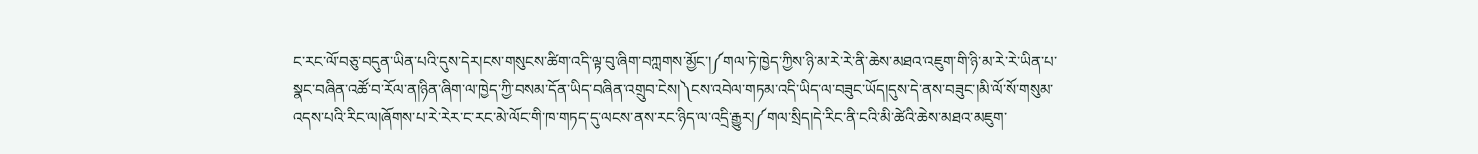ང་རང་ལོ་བཅུ་བདུན་ཡིན་པའི་དུས་དེར།ངས་གསུངས་ཚིག་འདི་ལྟ་བུ་ཞིག་བཀླགས་མྱོང་།༼གལ་ཏེ་ཁྱེད་ཀྱིས་ཉི་མ་རེ་རེ་ནི་ཆེས་མཐའ་འཇུག་གི་ཉི་མ་རེ་རེ་ཡིན་པ་སྣང་བཞིན་འཚོ་བ་རོལ་ན།ཉིན་ཞིག་ལ་ཁྱེད་ཀྱི་བསམ་དོན་ཡིད་བཞིན་འགྲུབ་ངེས།༽ངས་འབེལ་གཏམ་འདི་ཡིད་ལ་བཟུང་ཡོད།དུས་དེ་ནས་བཟུང་།མི་ལོ་སོ་གསུམ་འདས་པའི་རིང་ལ།ཞོགས་པ་རེ་རེར་ང་རང་མེ་ལོང་གི་ཁ་གཏད་དུ་ལངས་ནས་རང་ཉིད་ལ་འདྲི་རྒྱུར།༼གལ་སྲིད།དེ་རིང་ནི་ངའི་མི་ཚེའི་ཆེས་མཐའ་མཇུག་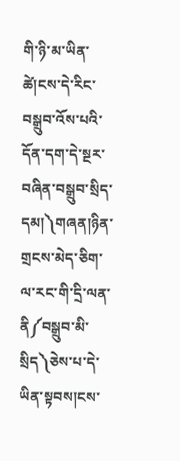གི་ཉི་མ་ཡིན་ཚེ།ངས་དེ་རིང་བསྒྲུབ་འོས་པའི་དོན་དག་དེ་སྔར་བཞིན་བསྒྲུབ་སྲིད་དམ།༽གཞན།ཉིན་གྲངས་མེད་ཅིག་ལ་རང་གི་དྲི་ལན་ནི༼བསྒྲུབ་མི་སྲིད༽ཅེས་པ་དེ་ཡིན་སྟབས།ངས་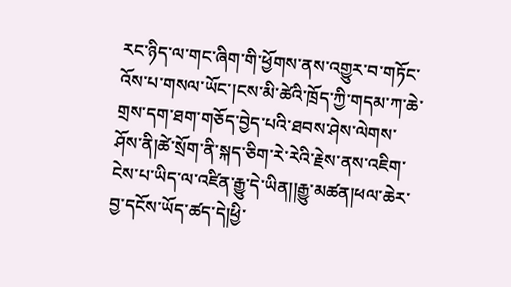རང་ཉིད་ལ་གང་ཞིག་གི་ཕྱོགས་ནས་འགྱུར་བ་གཏོང་འོས་པ་གསལ་ཡོང་།ངས་མི་ཚེའི་ཁྲོད་ཀྱི་གདམ་ཀ་ཆེ་གྲས་དག་ཐག་གཅོད་བྱེད་པའི་ཐབས་ཤེས་ལེགས་ཤོས་ནི།ཚེ་སྲོག་ནི་སྐད་ཅིག་རེ་རེའི་རྗེས་ནས་འཇིག་ངེས་པ་ཡིད་ལ་འཛིན་རྒྱུ་དེ་ཡིན།།རྒྱུ་མཚན།ཕལ་ཆེར་བྱ་དངོས་ཡོད་ཚད་དེ།ཕྱི་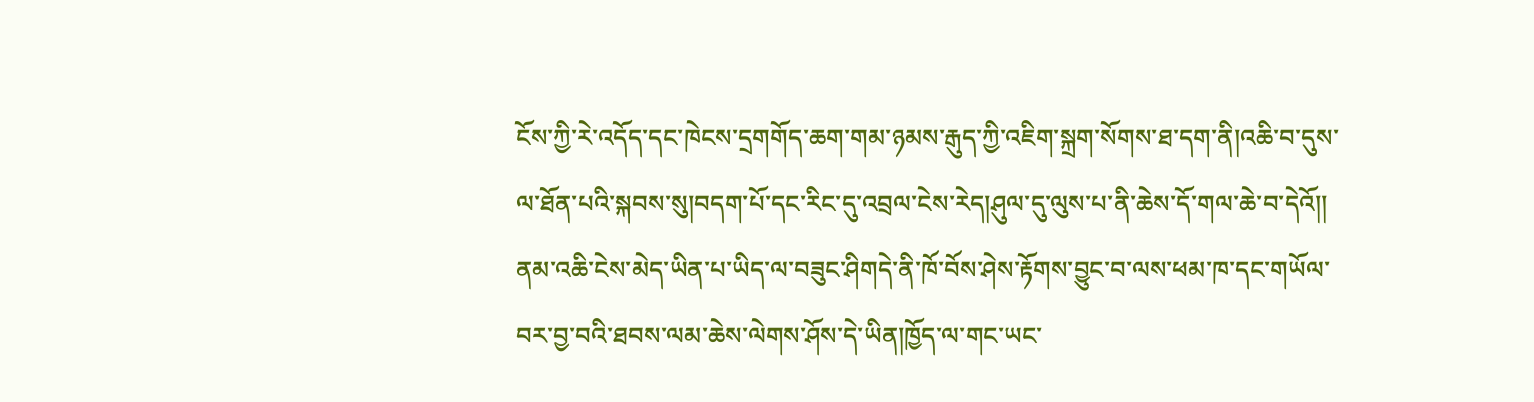ངོས་ཀྱི་རེ་འདོད་དང་ཁེངས་དྲགགོད་ཆག་གམ་ཉམས་རྒུད་ཀྱི་འཇིག་སྐྲག་སོགས་ཐ་དག་ནི།འཆི་བ་དུས་ལ་ཐོན་པའི་སྐབས་སུ།བདག་པོ་དང་རིང་དུ་འབྲལ་ངེས་རེད།ཤུལ་དུ་ལུས་པ་ནི་ཆེས་དོ་གལ་ཆེ་བ་དེའོ།། ནམ་འཆི་ངེས་མེད་ཡིན་པ་ཡིད་ལ་བཟུང་ཤིགདེ་ནི་ཁོ་བོས་ཤེས་རྟོགས་བྱུང་བ་ལས་ཕམ་ཁ་དང་གཡོལ་བར་བྱ་བའི་ཐབས་ལམ་ཆེས་ལེགས་ཤོས་དེ་ཡིན།ཁྱོད་ལ་གང་ཡང་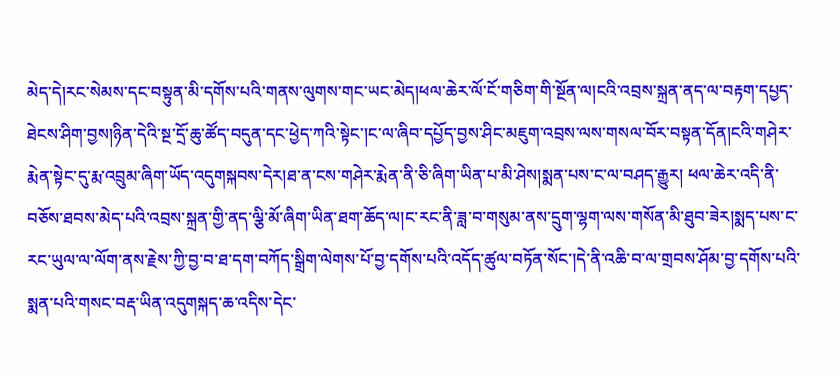མེད་དེ།རང་སེམས་དང་བསྟུན་མི་དགོས་པའི་གནས་ལུགས་གང་ཡང་མེད།ཕལ་ཆེར་ལོ་ངོ་གཅིག་གི་སྔོན་ལ།ངའི་འབྲས་སྐྲན་ནད་ལ་བརྟག་དཔྱད་ཐེངས་ཤིག་བྱས།ཉིན་དེའི་སྔ་དྲོ་ཆུ་ཚོད་བདུན་དང་ཕྱེད་ཀའི་སྟེང་།ང་ལ་ཞིབ་དཔྱོད་བྱས་ཤིང་མཇུག་འབྲས་ལས་གསལ་བོར་བསྟན་དོན།ངའི་གཤེར་རྨེན་སྟེང་དུ་རྨ་འབྲུམ་ཞིག་ཡོད་འདུགསྐབས་དེར།ཐ་ན་ངས་གཤེར་རྨེན་ནི་ཅི་ཞིག་ཡིན་པ་མི་ཤེས།སྨན་པས་ང་ལ་བཤད་རྒྱུར། ཕལ་ཆེར་འདི་ནི་བཅོས་ཐབས་མེད་པའི་འབྲས་སྐྲན་གྱི་ནད་ལྕི་མོ་ཞིག་ཡིན་ཐག་ཆོད་ལ།ང་རང་ནི་ཟླ་བ་གསུམ་ནས་དྲུག་ལྷག་ལས་གསོན་མི་ཐུབ་ཟེར།སྨད་པས་ང་རང་ཡུལ་ལ་ལོག་ནས་རྗེས་ཀྱི་བྱ་བ་ཐ་དག་བཀོད་སྒྲིག་ལེགས་པོ་བྱ་དགོས་པའི་འདོད་ཚུལ་བཏོན་སོང་།དེ་ནི་འཆི་བ་ལ་གྲབས་ཤོམ་བྱ་དགོས་པའི་སྨན་པའི་གསང་བརྡ་ཡིན་འདུགསྐད་ཆ་འདིས་དེང་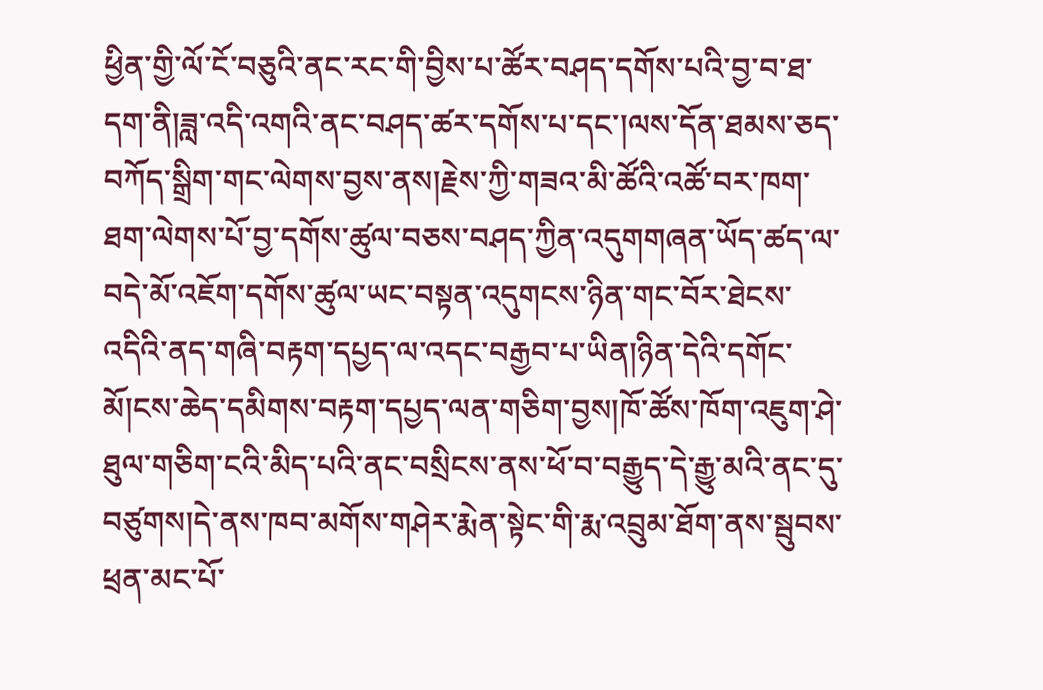ཕྱིན་གྱི་ལོ་ངོ་བཅུའི་ནང་རང་གི་བྱིས་པ་ཚོར་བཤད་དགོས་པའི་བྱ་བ་ཐ་དག་ནི།ཟླ་འདི་འགའི་ནང་བཤད་ཚར་དགོས་པ་དང་།ལས་དོན་ཐམས་ཅད་བཀོད་སྒྲིག་གང་ལེགས་བྱས་ནས།རྗེས་ཀྱི་གཟའ་མི་ཚོའི་འཚོ་བར་ཁག་ཐག་ལེགས་པོ་བྱ་དགོས་ཚུལ་བཅས་བཤད་ཀྱིན་འདུགགཞན་ཡོད་ཚད་ལ་བདེ་མོ་འཇོག་དགོས་ཚུལ་ཡང་བསྟན་འདུགངས་ཉིན་གང་བོར་ཐེངས་འདིའི་ནད་གཞི་བརྟག་དཔྱད་ལ་འདང་བརྒྱབ་པ་ཡིན།ཉིན་དེའི་དགོང་མོ།ངས་ཆེད་དམིགས་བརྟག་དཔྱད་ལན་གཅིག་བྱས།ཁོ་ཚོས་ཁོག་འཇུག་ཤེ་ཐུལ་གཅིག་ངའི་མིད་པའི་ནང་བསྲིངས་ནས་ཕོ་བ་བརྒྱུད་དེ་རྒྱུ་མའི་ནང་དུ་བཙུགས།དེ་ནས་ཁབ་མགོས་གཤེར་རྨེན་སྟེང་གི་རྨ་འབྲུམ་ཐོག་ནས་སྦུབས་ཕྲན་མང་པོ་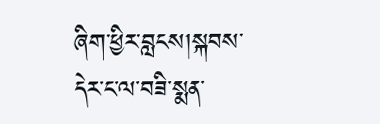ཞིག་ཕྱིར་བླངས།སྐབས་དེར་ང་ལ་བཟི་སྨན་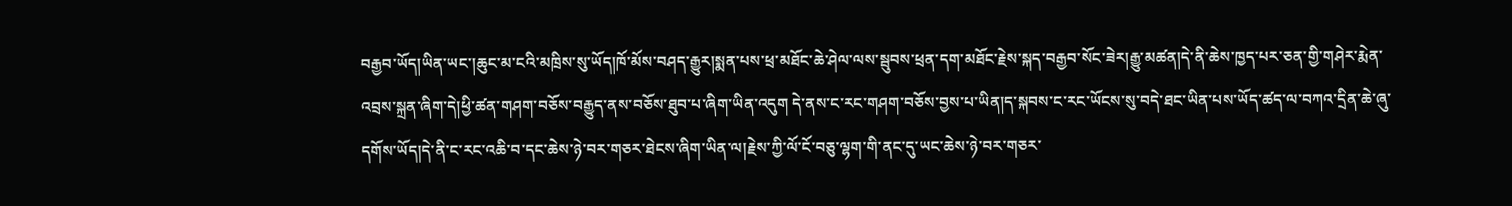བརྒྱབ་ཡོད།ཡིན་ཡང་།ཆུང་མ་ངའི་མཁྲིས་སུ་ཡོད།ཁོ་མོས་བཤད་རྒྱུར།སྨན་པས་ཕྲ་མཐོང་ཆེ་ཤེལ་ལས་སྦུབས་ཕྲན་དག་མཐོང་རྗེས་སྐད་བརྒྱབ་སོང་ཟེར།རྒྱུ་མཚན།དེ་ནི་ཆེས་ཁྱད་པར་ཅན་གྱི་གཤེར་རྨེན་འབྲས་སྐྲན་ཞིག་དེ།ཕྱི་ཚན་གཤག་བཅོས་བརྒྱུད་ནས་བཅོས་ཐུབ་པ་ཞིག་ཡིན་འདུག དེ་ནས་ང་རང་གཤག་བཅོས་བྱས་པ་ཡིན།ད་སྐབས་ང་རང་ཡོངས་སུ་བདེ་ཐང་ཡིན་པས་ཡོད་ཚད་ལ་བཀའ་དྲིན་ཆེ་ཞུ་དགོས་ཡོད།དེ་ནི་ང་རང་འཆི་བ་དང་ཆེས་ཉེ་བར་གཅར་ཐེངས་ཞིག་ཡིན་ལ།རྗེས་ཀྱི་ལོ་ངོ་བཅུ་ལྷག་གི་ནང་དུ་ཡང་ཆེས་ཉེ་བར་གཅར་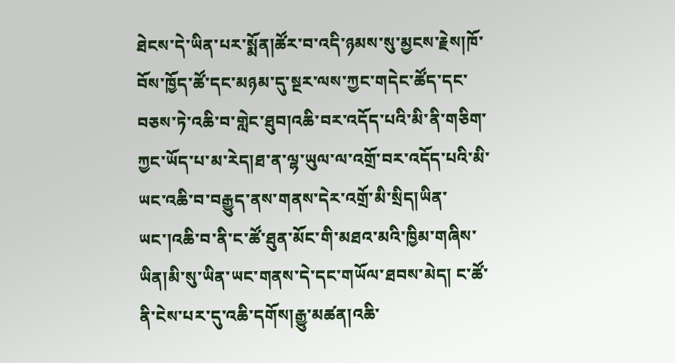ཐེངས་དེ་ཡིན་པར་སྨོན།ཚོར་བ་འདི་ཉམས་སུ་མྱངས་རྗེས།ཁོ་བོས་ཁྱོད་ཚོ་དང་མཉམ་དུ་སྔར་ལས་ཀྱང་གདེང་ཚོད་དང་བཅས་ཏེ་འཆི་བ་གླེང་ཐུབ།འཆི་བར་འདོད་པའི་མི་ནི་གཅིག་ཀྱང་ཡོད་པ་མ་རེད།ཐ་ན་ལྷ་ཡུལ་ལ་འགྲོ་བར་འདོད་པའི་མི་ཡང་འཆི་བ་བརྒྱུད་ནས་གནས་དེར་འགྲོ་མི་སྲིད།ཡིན་ཡང་།འཆི་བ་ནི་ང་ཚོ་ཐུན་མོང་གི་མཐའ་མའི་ཁྱིམ་གཞིས་ཡིན།མི་སུ་ཡིན་ཡང་གནས་དེ་དང་གཡོལ་ཐབས་མེད། ང་ཚོ་ནི་ངེས་པར་དུ་འཆི་དགོས།རྒྱུ་མཚན།འཆི་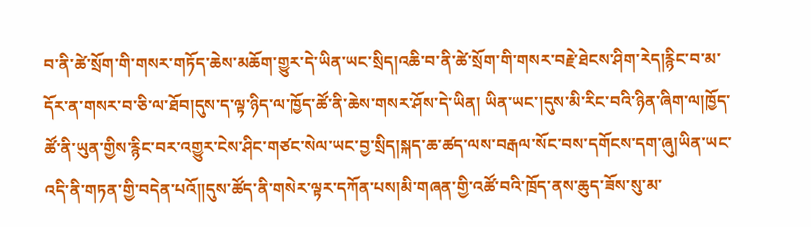བ་ནི་ཚེ་སྲོག་གི་གསར་གཏོད་ཆེས་མཆོག་གྱུར་དེ་ཡིན་ཡང་སྲིད།འཆི་བ་ནི་ཚེ་སྲོག་གི་གསར་བརྗེ་ཐེངས་ཤིག་རེད།རྙིང་བ་མ་དོར་ན་གསར་བ་ཅི་ལ་ཐོབ།དུས་ད་ལྟ་ཉིད་ལ་ཁྱོད་ཚོ་ནི་ཆེས་གསར་ཤོས་དེ་ཡིན། ཡིན་ཡང་།དུས་མི་རིང་བའི་ཉིན་ཞིག་ལ།ཁྱོད་ཚོ་ནི་ཡུན་གྱིས་རྙིང་བར་འགྱུར་ངེས་ཤིང་གཙང་སེལ་ཡང་བྱ་སྲིད།སྐད་ཆ་ཚད་ལས་བརྒལ་སོང་བས་དགོངས་དག་ཞུ།ཡིན་ཡང་འདི་ནི་གཏན་གྱི་བདེན་པའོ།།དུས་ཚོད་ནི་གསེར་ལྟར་དཀོན་པས།མི་གཞན་གྱི་འཚོ་བའི་ཁྲོད་ནས་ཆུད་ཟོས་སུ་མ་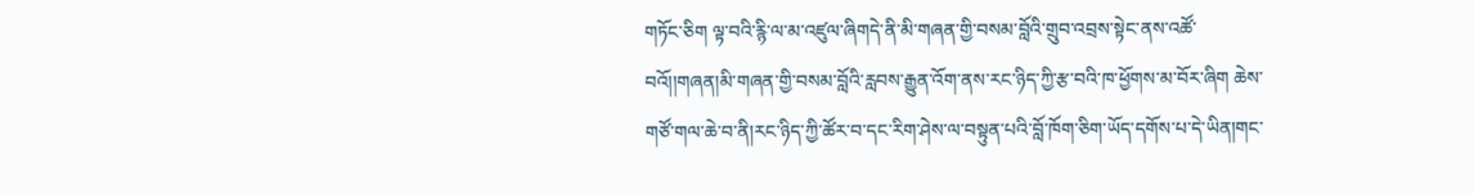གཏོང་ཅིག ལྟ་བའི་རྙི་ལ་མ་འཛུལ་ཞིགདེ་ནི་མི་གཞན་གྱི་བསམ་བློའི་གྲུབ་འབྲས་སྟེང་ནས་འཚོ་བའོ།།གཞན།མི་གཞན་གྱི་བསམ་བློའི་རླབས་རྒྱུན་འོག་ནས་རང་ཉིད་ཀྱི་རྩ་བའི་ཁ་ཕྱོགས་མ་བོར་ཞིག ཆེས་གཙོ་གལ་ཆེ་བ་ནི།རང་ཉིད་ཀྱི་ཚོར་བ་དང་རིག་ཤེས་ལ་བསྟུན་པའི་བློ་ཁོག་ཅིག་ཡོད་དགོས་པ་དེ་ཡིན།གང་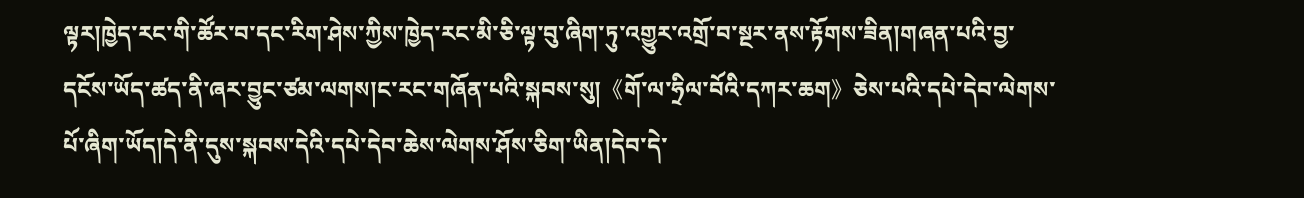ལྟར།ཁྱེད་རང་གི་ཚོར་བ་དང་རིག་ཤེས་ཀྱིས་ཁྱེད་རང་མི་ཅི་ལྟ་བུ་ཞིག་ཏུ་འགྱུར་འགྲོ་བ་སྔར་ནས་རྟོགས་ཟིན།གཞན་པའི་བྱ་དངོས་ཡོད་ཚད་ནི་ཞར་བྱུང་ཙམ་ལགས།ང་རང་གཞོན་པའི་སྐབས་སུ།《གོ་ལ་ཧྲིལ་བོའི་དཀར་ཆག》ཅེས་པའི་དཔེ་དེབ་ལེགས་པོ་ཞིག་ཡོད།དེ་ནི་དུས་སྐབས་དེའི་དཔེ་དེབ་ཆེས་ལེགས་ཤོས་ཅིག་ཡིན།དེབ་དེ་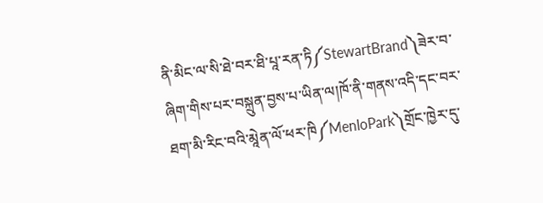ནི་མིང་ལ་སི་ཐེ་བར་ཐི་པཱ་རན་ཏི༼StewartBrand༽ཟེར་བ་ཞིག་གིས་པར་བསྐྲུན་བྱས་པ་ཡིན་ལ།ཁོ་ནི་གནས་འདི་དང་བར་ཐག་མི་རིང་བའི་མཱེན་ལོ་ཕར་ཁི༼MenloPark༽གྲོང་ཁྱེར་དུ་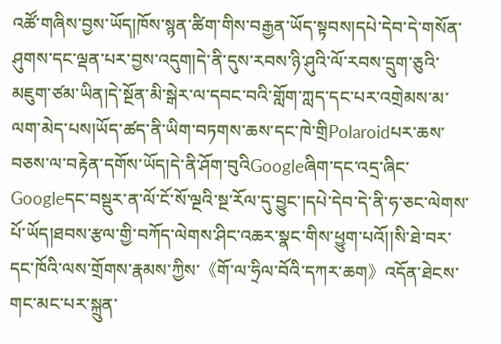འཚོ་གཞིས་བྱས་ཡོད།ཁོས་སྙན་ཚིག་གིས་བརྒྱན་ཡོད་སྟབས།དཔེ་དེབ་དེ་གསོན་ཤུགས་དང་ལྡན་པར་བྱས་འདུག།དེ་ནི་དུས་རབས་ཉི་ཤུའི་ལོ་རབས་དྲུག་ཅུའི་མཇུག་ཙམ་ཡིན།དེ་སྔོན་མི་སྒེར་ལ་དབང་བའི་གློག་ཀླད་དང་པར་འགྲེམས་མ་ལག་མེད་པས།ཡོད་ཚད་ནི་ཡིག་བཏགས་ཆས་དང་ཁེ་གྲིPolaroidཔར་ཆས་བཅས་ལ་བརྟེན་དགོས་ཡོད།དེ་ནི་ཤོག་བུའིGoogleཞིག་དང་འདྲ་ཞིང་Googleདང་བསྡུར་ན་ལོ་ངོ་སོ་ལྔའི་སྔ་རོལ་དུ་བྱུང་།དཔེ་དེབ་དེ་ནི་ཧ་ཅང་ལེགས་པོ་ཡོད།ཐབས་རྩལ་གྱི་བཀོད་ལེགས་ཤིང་འཆར་སྣང་གིས་ཕྱུག་པའོ།།སི་ཐེ་བར་དང་ཁོའི་ལས་གྲོགས་རྣམས་ཀྱིས་《གོ་ལ་ཧྲིལ་བོའི་དཀར་ཆག》འདོན་ཐེངས་གང་མང་པར་སྐྲུན་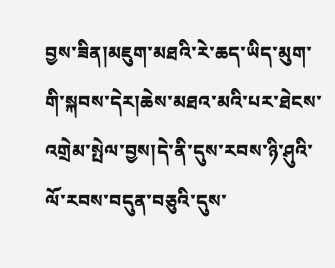བྱས་ཟིན།མཇུག་མཐའི་རེ་ཆད་ཡིད་མུག་གི་སྐབས་དེར།ཆེས་མཐའ་མའི་པར་ཐེངས་འགྲེམ་སྤེལ་བྱས།དེ་ནི་དུས་རབས་ཉི་ཤུའི་ལོ་རབས་བདུན་བཅུའི་དུས་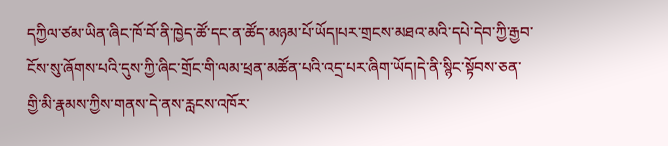དཀྱིལ་ཙམ་ཡིན་ཞིང་ཁོ་བོ་ནི་ཁྱེད་ཚོ་དང་ན་ཚོད་མཉམ་པོ་ཡོད།པར་གྲངས་མཐའ་མའི་དཔེ་དེབ་ཀྱི་རྒྱབ་ངོས་སུ་ཞོགས་པའི་དུས་ཀྱི་ཞིང་གྲོང་གི་ལམ་ཕྲན་མཚོན་པའི་འདྲ་པར་ཞིག་ཡོད།དེ་ནི་སྙིང་སྟོབས་ཅན་གྱི་མི་རྣམས་ཀྱིས་གནས་དེ་ནས་རླངས་འཁོར་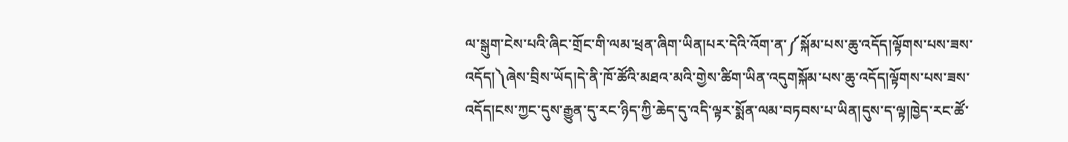ལ་སྒུག་ངེས་པའི་ཞིང་གྲོང་གི་ལམ་ཕྲན་ཞིག་ཡིན།པར་དེའི་འོག་ན་༼སྐོམ་པས་ཆུ་འདོད།ལྟོགས་པས་ཟས་འདོད།༽ཞེས་བྲིས་ཡོད།དེ་ནི་ཁོ་ཚོའི་མཐའ་མའི་གྱེས་ཚིག་ཡིན་འདུགསྐོམ་པས་ཆུ་འདོད།ལྟོགས་པས་ཟས་འདོད།ངས་ཀྱང་དུས་རྒྱུན་དུ་རང་ཉིད་ཀྱི་ཆེད་དུ་འདི་ལྟར་སྨོན་ལམ་བཏབས་པ་ཡིན།དུས་ད་ལྟ།ཁྱེད་རང་ཚོ་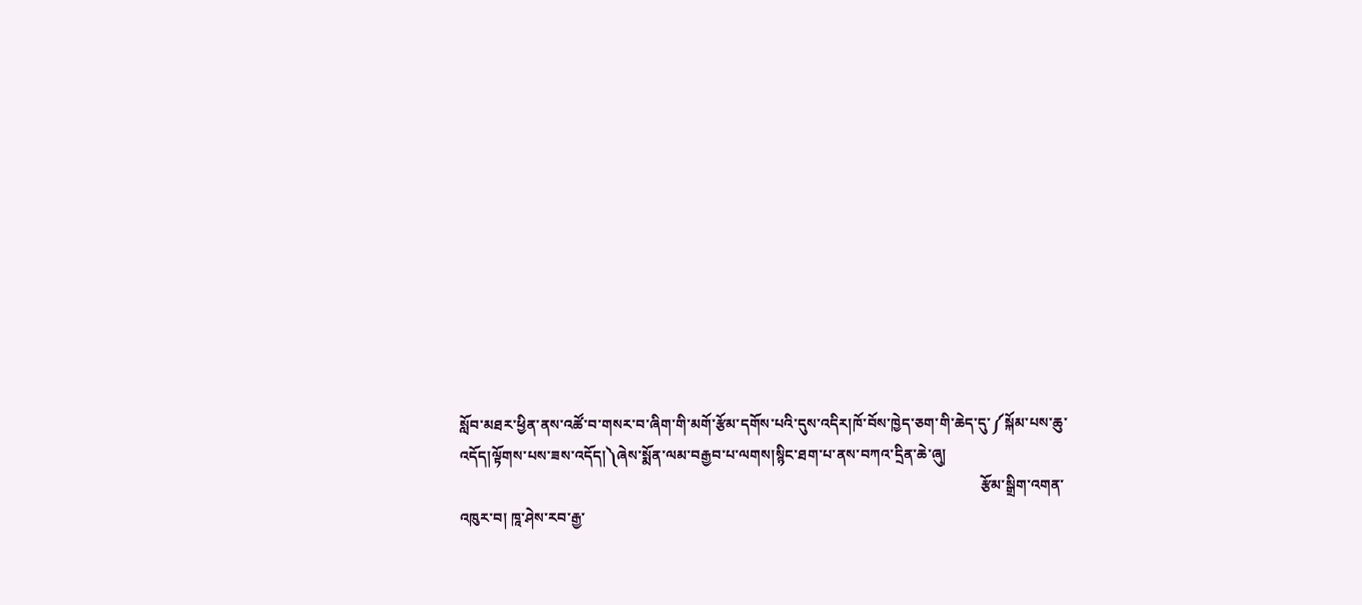སློབ་མཐར་ཕྱིན་ནས་འཚོ་བ་གསར་བ་ཞིག་གི་མགོ་རྩོམ་དགོས་པའི་དུས་འདིར།ཁོ་བོས་ཁྱེད་ཅག་གི་ཆེད་དུ་༼སྐོམ་པས་ཆུ་འདོད།ལྟོགས་པས་ཟས་འདོད།༽ཞེས་སྨོན་ལམ་བརྒྱབ་པ་ལགས།སྙིང་ཐག་པ་ནས་བཀའ་དྲིན་ཆེ་ཞུ།
                                                                                                                                               རྩོམ་སྒྲིག་འགན་འཁུར་བ། ཁཱ་ཤེས་རབ་རྒྱ་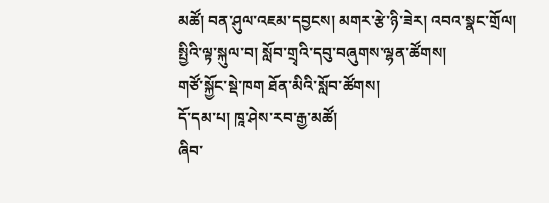མཚོ། བན་ཤུལ་འཇམ་དབྱངས། མགར་རྩེ་ཉི་ཟེར། འབའ་སྣང་གྲོལ།
སྤྱིའི་ལྟ་སྐུལ་བ། སློབ་གྲྭའི་དབུ་བཞུགས་ལྷན་ཚོགས།
གཙོ་སྐྱོང་སྡེ་ཁག ཐོན་མིའི་སློབ་ཚོགས།
དོ་དམ་པ། ཁཱ་ཤེས་རབ་རྒྱ་མཚོ།
ཞིབ་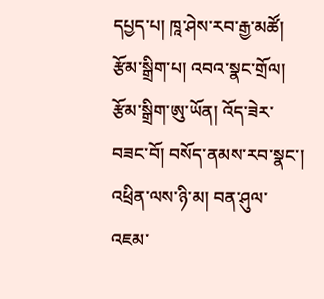དཔྱད་པ། ཁཱ་ཤེས་རབ་རྒྱ་མཚོ།
རྩོམ་སྒྲིག་པ། འབའ་སྣང་གྲོལ།
རྩོམ་སྒྲིག་ཨུ་ཡོན། འོད་ཟེར་བཟང་བོ། བསོད་ནམས་རབ་སྣང་། འཕྲིན་ལས་ཉི་མ། བན་ཤུལ་འཇམ་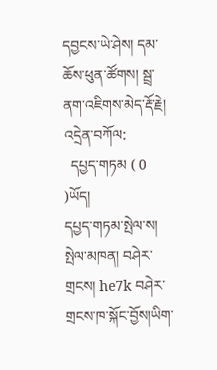དབྱངས་ཡེ་ཤེས། དམ་ཆོས་ཕུན་ཚོགས། སྦྲ་ནག་འཇིགས་མེད་རྡོ་རྗེ།
འདྲེན་བཀོལ:
  དཔྱད་གཏམ ( 0 )ཡོད།
དཔྱད་གཏམ་སྤེལ་ས།
སྤེལ་མཁན། བཤེར་གྲངས། he7k བཤེར་གྲངས་ཁ་སྐོང་བྱོས།ཡིག་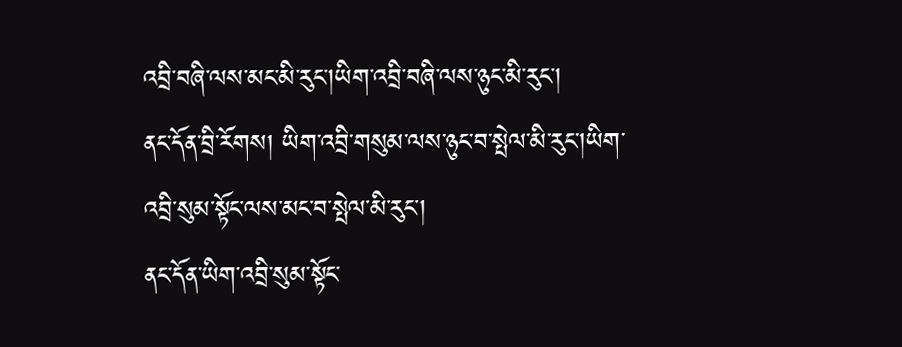འབྲི་བཞི་ལས་མང་མི་རུང་།ཡིག་འབྲི་བཞི་ལས་ཉུང་མི་རུང་།
ནང་དོན་བྲི་རོགས། ཡིག་འབྲི་གསུམ་ལས་ཉུང་བ་སྤེལ་མི་རུང་།ཡིག་འབྲི་སུམ་སྟོང་ལས་མང་བ་སྤེལ་མི་རུང་།
ནང་དོན་ཡིག་འབྲི་སུམ་སྟོང་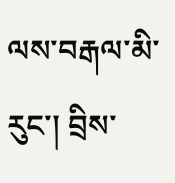ལས་བརྒལ་མི་རུང་། བྲིས་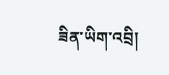ཟིན་ཡིག་འབྲི།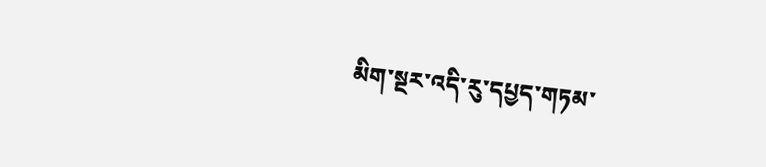མིག་སྔར་འདི་རུ་དཔྱད་གཏམ་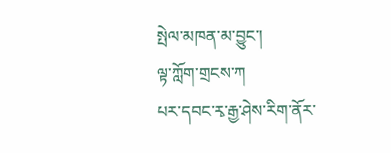སྤེལ་མཁན་མ་བྱུང་།
ལྟ་ཀློག་གྲངས་ཀ
པར་དབང་རྭ་རྒྱ་ཤེས་རིག་ནོར་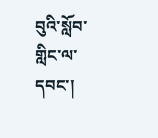བུའི་སློབ་གླིང་ལ་དབང་།